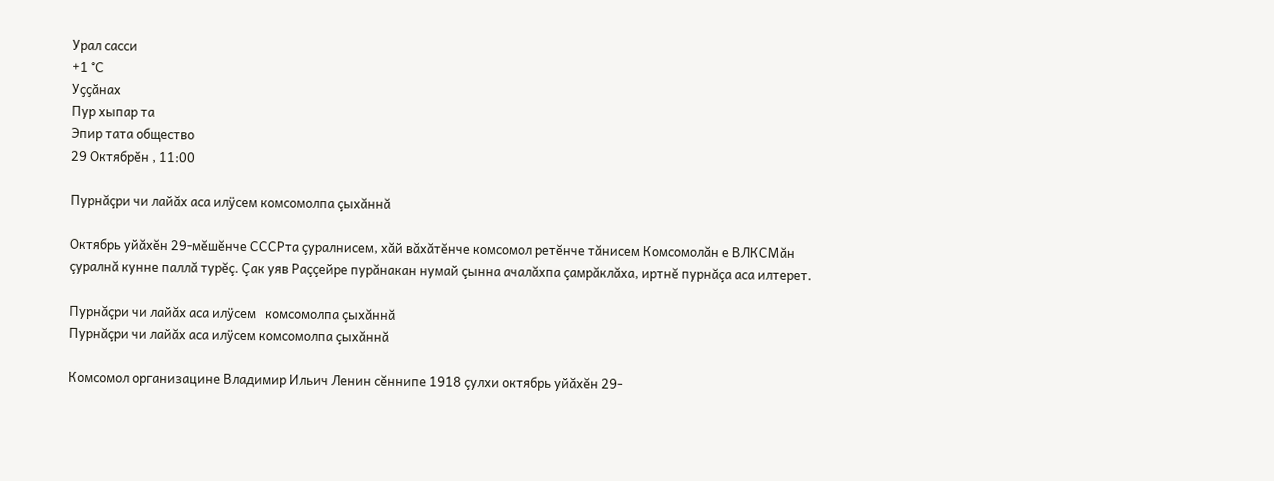Урал сасси
+1 °С
Уҫҫӑнах
Пур хыпар та
Эпир тата общество
29 Октябрӗн , 11:00

Пурнăçри чи лайăх аса илÿсем комсомолпа çыхăннă

Октябрь уйăхĕн 29-мĕшĕнче СССРта çуралнисем, хăй вăхăтĕнче комсомол ретĕнче тăнисем Комсомолăн е ВЛКСМăн çуралнă кунне паллă турĕç. Çак уяв Раççейре пурăнакан нумай çынна ачалăхпа çамрăклăха, иртнĕ пурнăçа аса илтерет.

Пурнăçри чи лайăх аса илÿсем   комсомолпа çыхăннă
Пурнăçри чи лайăх аса илÿсем комсомолпа çыхăннă

Комсомол организацине Владимир Ильич Ленин сĕннипе 1918 çулхи октябрь уйăхĕн 29-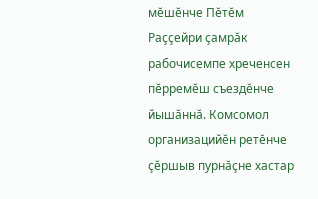мĕшĕнче Пĕтĕм Раççейри çамрăк рабочисемпе хреченсен пĕрремĕш съездĕнче йышăннă. Комсомол организацийĕн ретĕнче çĕршыв пурнăçне хастар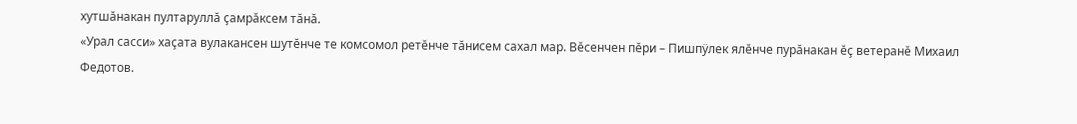хутшăнакан пултаруллă çамрăксем тăнă.
«Урал сасси» хаçата вулакансен шутĕнче те комсомол ретĕнче тăнисем сахал мар. Вĕсенчен пĕри – Пишпÿлек ялĕнче пурăнакан ĕç ветеранĕ Михаил Федотов.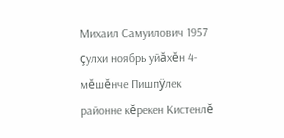Михаил Самуилович 1957 çулхи ноябрь уйăхĕн 4-мĕшĕнче Пишпÿлек районне кĕрекен Кистенлĕ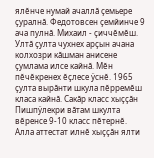ялĕнче нумай ачаллă çемьере çуралнă. Федотовсен çемйинче 9 ача пулнă. Михаил - çиччĕмĕш. Ултă çулта чухнех арçын ачана колхозри кăшман анисене çумлама илсе кайнă. Мĕн пĕчĕкренех ĕçлесе ÿснĕ. 1965 çулта вырăнти шкула пĕрремĕш класа кайнă. Сакăр класс хыççăн Пишпÿлекри вăтам шкулта вĕренсе 9-10 класс пĕтернĕ. Алла аттестат илнĕ хыççăн ялти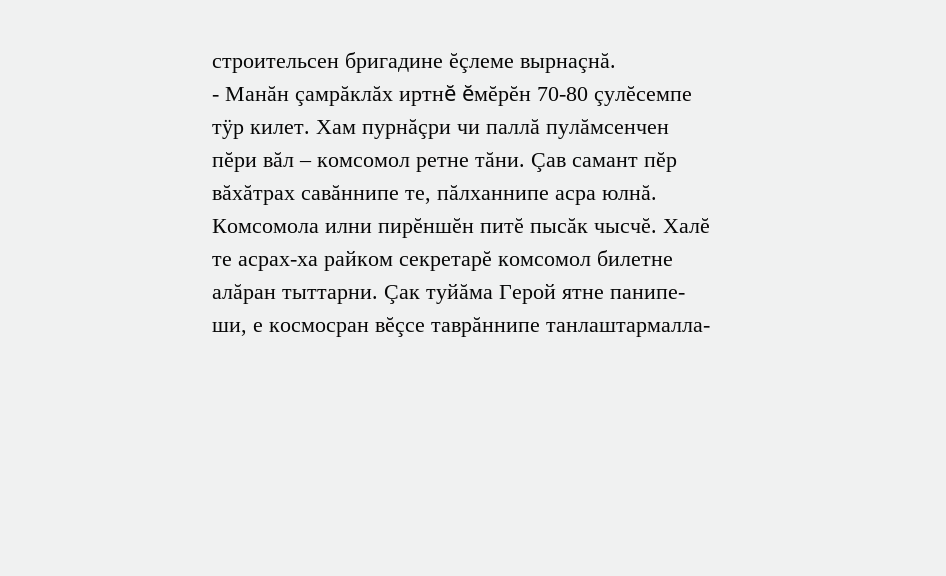строительсен бригадине ĕçлеме вырнаçнă.
- Манăн çамрăклăх иртнĕ ĕмĕрĕн 70-80 çулĕсемпе тÿр килет. Хам пурнăçри чи паллă пулăмсенчен пĕри вăл – комсомол ретне тăни. Çав самант пĕр вăхăтрах савăннипе те, пăлханнипе асра юлнă. Комсомола илни пирĕншĕн питĕ пысăк чысчĕ. Халĕ те асрах-ха райком секретарĕ комсомол билетне алăран тыттарни. Çак туйăма Герой ятне панипе-ши, е космосран вĕçсе таврăннипе танлаштармалла-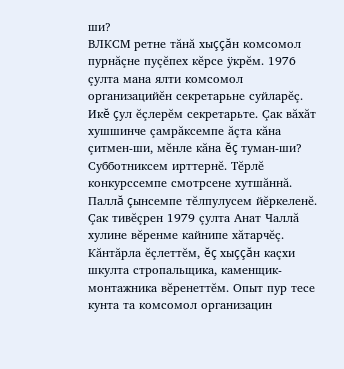ши?
ВЛКСМ ретне тăнă хыççăн комсомол пурнăçне пуçĕпех кĕрсе ÿкрĕм. 1976 çулта мана ялти комсомол организацийĕн секретарьне суйларĕç. Икĕ çул ĕçлерĕм секретарьте. Çак вăхăт хушшинче çамрăксемпе ăçта кăна çитмен-ши, мĕнле кăна ĕç туман-ши? Субботниксем ирттернĕ. Тĕрлĕ конкурссемпе смотрсене хутшăннă. Паллă çынсемпе тĕлпулусем йĕркеленĕ. Çак тивĕçрен 1979 çулта Анат Чаллă хулине вĕренме кайнипе хăтарчĕç.
Кăнтăрла ĕçлеттĕм, ĕç хыççăн каçхи шкулта стропальщика, каменщик-монтажника вĕренеттĕм. Опыт пур тесе кунта та комсомол организацин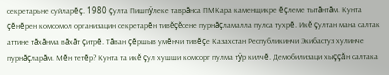секретарьне суйларĕç. 1980 çулта Пишпÿлеке таврăнса ПМКара каменщикре ĕçлеме тытăнтăм. Кунта çĕнĕрен комсомол организацин секретарĕн тивĕçĕсене пурнăçламалла пулса тухрĕ. Икĕ çултан мана салтак аттине тăхăнма вăхăт çитрĕ. Тăван çĕршыв умĕнчи тивĕçе Казахстан Республикинчи Экибастуз хулинче пурнăçларăм. Мĕн тетĕр? Кунта та икĕ çул хушши комсорг пулма тÿр килчĕ. Демобилизаци хыççăн салтака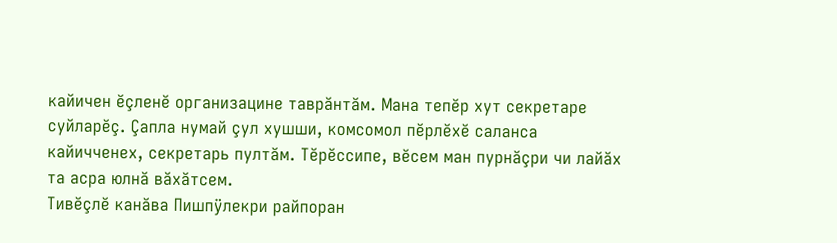кайичен ĕçленĕ организацине таврăнтăм. Мана тепĕр хут секретаре суйларĕç. Çапла нумай çул хушши, комсомол пĕрлĕхĕ саланса кайичченех, секретарь пултăм. Тĕрĕссипе, вĕсем ман пурнăçри чи лайăх та асра юлнă вăхăтсем.
Тивĕçлĕ канăва Пишпÿлекри райпоран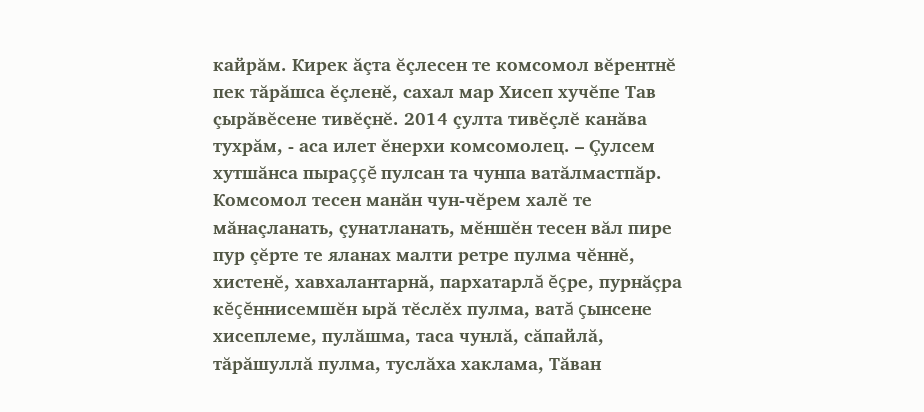кайрăм. Кирек ăçта ĕçлесен те комсомол вĕрентнĕ пек тăрăшса ĕçленĕ, сахал мар Хисеп хучĕпе Тав çырăвĕсене тивĕçнĕ. 2014 çулта тивĕçлĕ канăва тухрăм, - аса илет ĕнерхи комсомолец. – Çулсем хутшăнса пыраççĕ пулсан та чунпа ватăлмастпăр. Комсомол тесен манăн чун-чĕрем халĕ те мăнаçланать, çунатланать, мĕншĕн тесен вăл пире пур çĕрте те яланах малти ретре пулма чĕннĕ, хистенĕ, хавхалантарнă, пархатарлă ĕçре, пурнăçра кĕçĕннисемшĕн ырă тĕслĕх пулма, ватă çынсене хисеплеме, пулăшма, таса чунлă, сăпайлă, тăрăшуллă пулма, туслăха хаклама, Тăван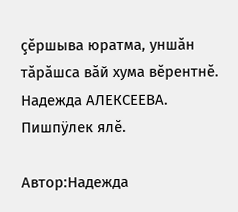çĕршыва юратма, уншăн тăрăшса вăй хума вĕрентнĕ.
Надежда АЛЕКСЕЕВА.
Пишпÿлек ялĕ.

Автор:Надежда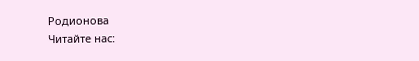Родионова
Читайте нас: